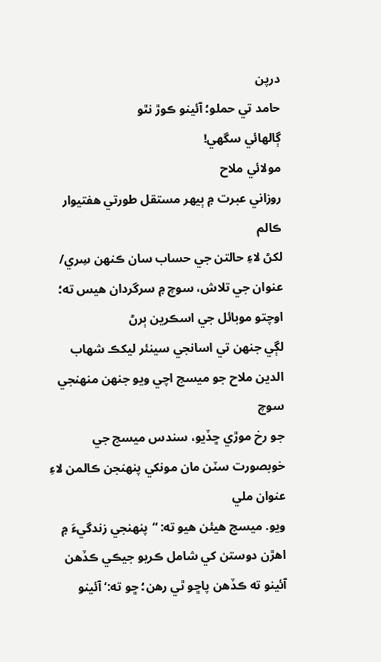درپن
حامد تي حملو؛ آئينو ڪوڙ نٿو
ڳالهائي سگھي!
مولائي ملاح
روزاني عبرت ۾ ٻيهر مستقل طورتي هفتيوار ڪالم
لکڻ لاءِ حالتن جي حساب سان ڪنهن سِري/ عنوان جي تلاش، سوچ ۾ سرگردان هيس ته؛ اوچتو موبائل جي اسڪرين ٻرڻ
لڳي جنهن تي اسانجي سينئر ليکڪ شهاب الدين ملاح جو ميسج اچي ويو جنهن منهنجي سوچ
جو رخ موڙي ڇڏيو، سندس ميسج جي خوبصورت سٽن مان مونکي پنهنجن ڪالمن لاءِ عنوان ملي
ويو. ميسج هيئن هيو ته: “پنهنجي زندگيءَ ۾ اهڙن دوستن کي شامل ڪريو جيڪي ڪڏهن
آئينو ته ڪڏهن پاڇو ٿي رهن؛ ڇو ته:‘ آئينو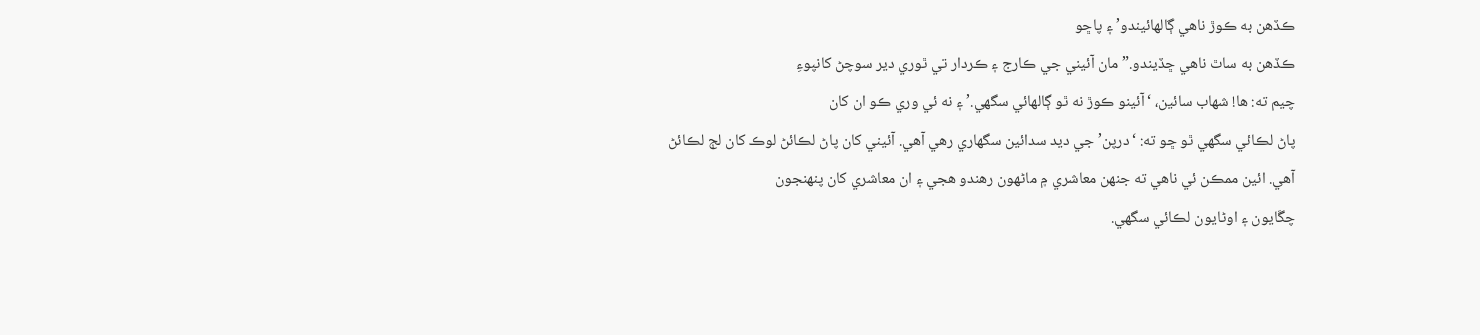ڪڏهن به ڪوڙ ناهي ڳالهائيندو’ ۽ پاڇو
ڪڏهن به ساٿ ناهي ڇڏيندو.” مان آئيني جي ڪارج ۽ ڪردار تي ٿوري دير سوچڻ کانپوءِ
چيم ته: ها! شهاب سائين، ‘آئينو ڪوڙ نه ٿو ڳالهائي سگھي.’ ۽ نه ئي وري ڪو ان کان
پاڻ لڪائي سگھي ٿو ڇو ته: ‘درپن’ جي ديد سدائين سگھاري رهي آهي. آئيني کان پاڻ لڪائڻ لوڪ کان لڄ لڪائڻ
آهي. ائين ممڪن ئي ناهي ته جنهن معاشري ۾ ماڻهون رهندو هجي ۽ ان معاشري کان پنهنجون
چڱايون ۽ اوڻايون لڪائي سگھي.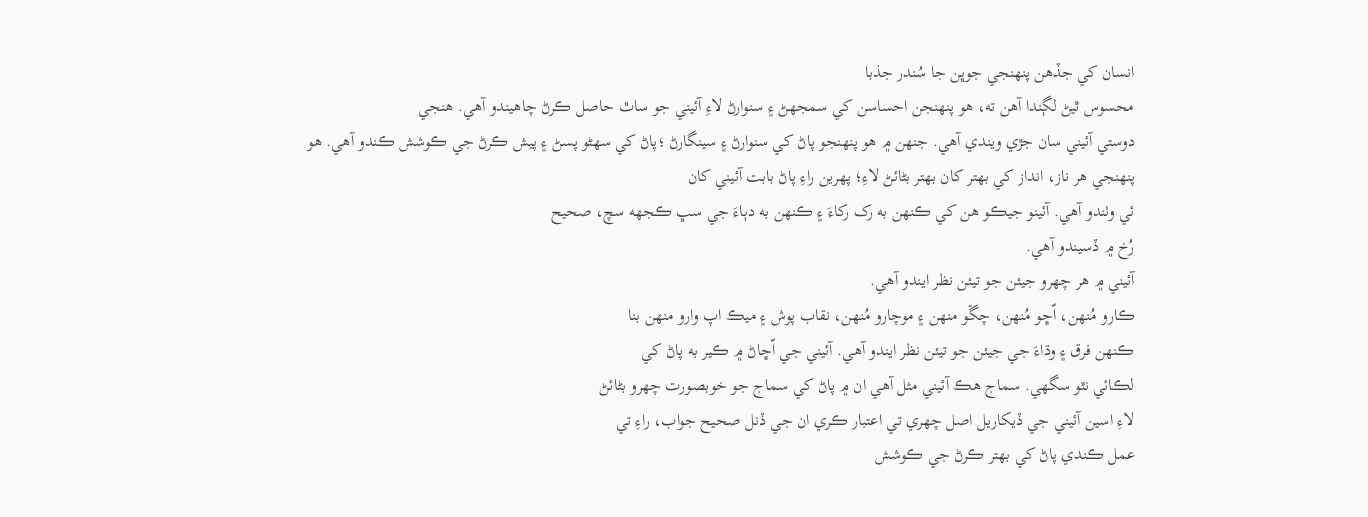انسان کي جڏهن پنهنجي جوڀن جا سُندر جذبا
محسوس ٿيڻ لڳندا آهن ته، هو پنهنجن احساسن کي سمجھڻ ۽ سنوارڻ لاءِ آئيني جو ساٿ حاصل ڪرڻ چاهيندو آهي. هنجي
دوستي آئيني سان جڙي ويندي آهي. جنهن ۾ هو پنهنجو پاڻ کي سنوارڻ ۽ سينگارڻ ؛پاڻ کي سهڻو پسڻ ۽ پيش ڪرڻ جي ڪوشش ڪندو آهي. هو
پنهنجي هر ناز، انداز کي بهتر کان بهتر بڻائڻ لاءِ؛ پهرين راءِ پاڻ بابت آئيني کان
ئي وٺندو آهي. آئينو جيڪو هن کي ڪنهن به رک رکاءَ ۽ ڪنهن به دٻاءَ جي سڀ ڪجهه سچ، صحيح
رُخ ۾ ڏسيندو آهي.
آئيني ۾ هر چهرو جيئن جو تيئن نظر ايندو آهي.
ڪارو مُنهن، اّڇو مُنهن، چڱو منهن ۽ موچارو مُنهن، نقاب پوش ۽ ميڪ اپ وارو منهن بنا
ڪنهن فرق ۽ وڌاءَ جي جيئن جو تيئن نظر ايندو آهي. آئيني جي اّڇاڻ ۾ ڪير به پاڻ کي
لڪائي نٿو سگھي. سماج هڪ آئيني مثل آهي ان ۾ پاڻ کي سماج جو خوبصورت چهرو بڻائڻ
لاءِ اسين آئيني جي ڏيکاريل اصل چهري تي اعتبار ڪري ان جي ڏنل صحيح جواب، راءِ تي
عمل ڪندي پاڻ کي بهتر ڪرڻ جي ڪوشش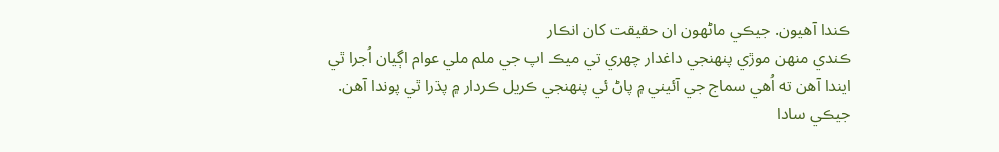ڪندا آهيون. جيڪي ماڻهون ان حقيقت کان انڪار
ڪندي منهن موڙي پنهنجي داغدار چهري تي ميڪ اپ جي ملم ملي عوام اڳيان اُجرا ٿي
ايندا آهن ته اُهي سماج جي آئيني ۾ پاڻ ئي پنهنجي ڪريل ڪردار ۾ پڌرا ٿي پوندا آهن.
جيڪي سادا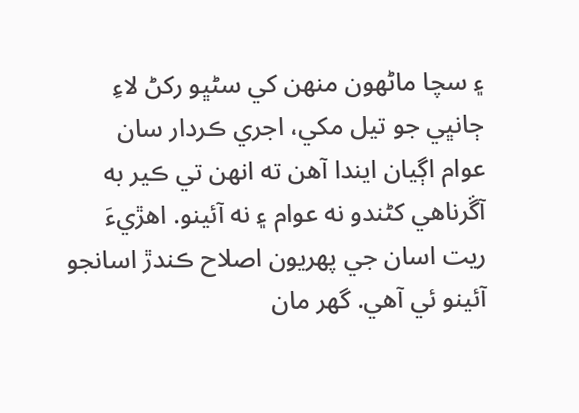۽ سچا ماڻهون منهن کي سڻڀو رکڻ لاءِ ڄانڀي جو تيل مکي، اجري ڪردار سان
عوام اڳيان ايندا آهن ته انهن تي ڪير به آڱرناهي کڻندو نه عوام ۽ نه آئينو. اهڙيءَ
ريت اسان جي پهريون اصلاح ڪندڙ اسانجو آئينو ئي آهي. گھر مان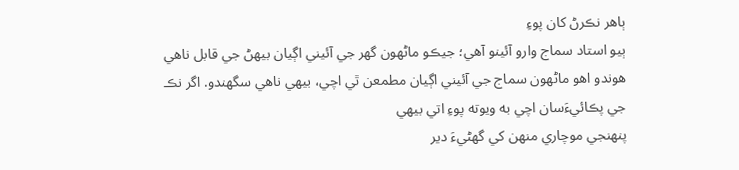ٻاهر نڪرڻ کان پوءِ
ٻيو استاد سماج وارو آئينو آهي؛ جيڪو ماڻهون گھر جي آئيني اڳيان بيهڻ جي قابل ناهي
هوندو اهو ماڻهون سماج جي آئيني اڳيان مطمعن ٿي اچي، بيهي ناهي سگھندو. اگر نڪ
جي پڪائيءَسان اچي به ويوته پوءِ اتي بيهي
پنهنجي موچاري منهن کي گھڻيءَ دير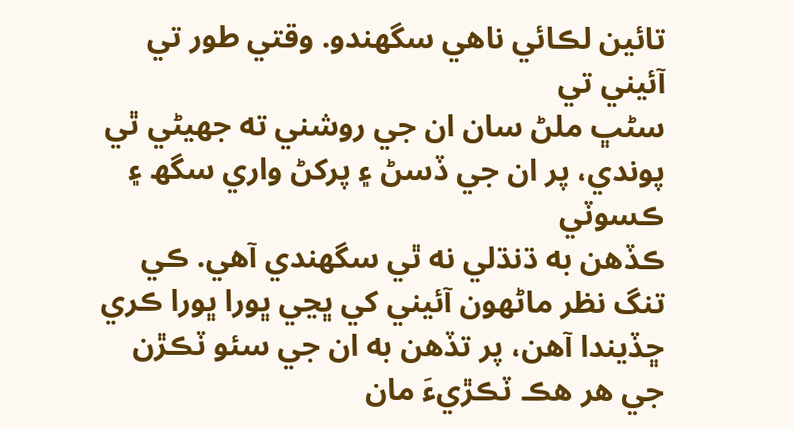تائين لڪائي ناهي سگھندو. وقتي طور تي آئيني تي
سڻڀ ملڻ سان ان جي روشني ته جھيڻي ٿي پوندي، پر ان جي ڏسڻ ۽ پرکڻ واري سگھ ۽ ڪسوٽي
ڪڏهن به ڌنڌلي نه ٿي سگھندي آهي. ڪي تنگ نظر ماڻهون آئيني کي ڀڃي ڀورا ڀورا ڪري
ڇڏيندا آهن، پر تڏهن به ان جي سئو ٽڪڙن جي هر هڪ ٽڪڙيءَ مان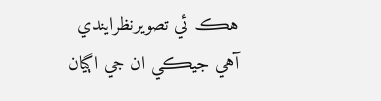هڪ ئي تصويرنظرايندي
آهي جيڪي ان جي اڳيان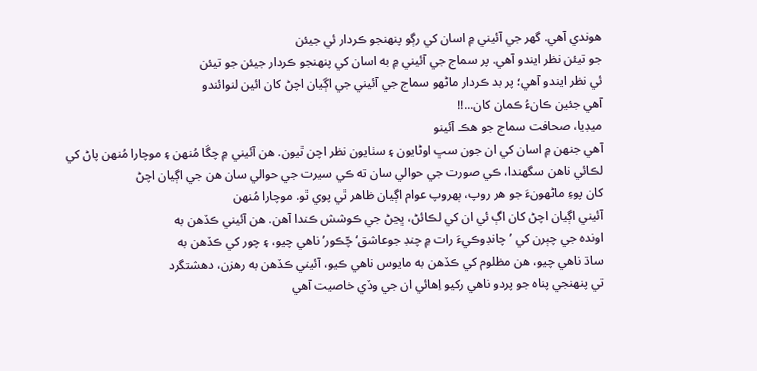هوندي آهي. گھر جي آئيني ۾ اسان کي رڳو پنهنجو ڪردار ئي جيئن
جو تيئن نظر ايندو آهي. پر سماج جي آئيني ۾ به اسان کي پنهنجو ڪردار جيئن جو تيئن
ئي نظر ايندو آهي؛ پر بد ڪردار ماڻهو سماج جي آئيني جي اڳيان اچڻ کان ائين لنوائندو
آهي جئين ڪانءُ ڪمان کان...!!
ميڊيا، صحافت سماج جو هڪ آئينو
آهي جنهن ۾ اسان کي ان جون سڀ اوڻايون ۽ سٺايون نظر اچن ٿيون. هن آئيني ۾ چڱا مُنهن ۽ موچارا مُنهن پاڻ کي
لڪائي ناهن سگھندا، ڪي صورت جي حوالي سان ته ڪي سيرت جي حوالي سان هن جي اڳيان اچڻ
کان پوءِ ماڻهونءَ جو هر روپ، ٻهروپ عوام اڳيان ظاهر ٿي پوي ٿو. موچارا مُنهن
آئيني اڳيان اچڻ کان اڳ ئي ان کي لڪائڻ، ڀڃڻ جي ڪوشش ڪندا آهن. هن آئيني ڪڏهن به
اونده جي چٻرن کي ’چانڊوڪيءَ رات ۾ چنڊ جوعاشق‘ چّڪور’ ناهي چيو، ۽ چور کي ڪڏهن به
ساڌ ناهي چيو، هن مظلوم کي ڪڏهن به مايوس ناهي ڪيو، آئيني ڪڏهن به رهزن، دهشتگرد
تي پنهنجي پناه جو پردو ناهي رکيو اِهائي ان جي وڏي خاصيت آهي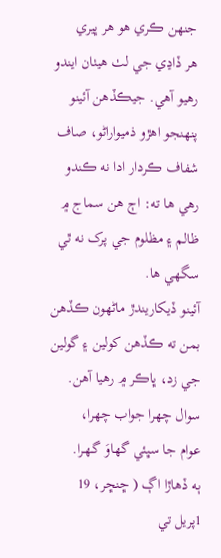جنهن ڪري هو هر ڀيري
هر ڏاڍي جي لٺ هيٺان ايندو رهيو آهي. جيڪڏهن آئينو پنهنجو اهڙو ذميواراڻو، صاف
شفاف ڪردار ادا نه ڪندو رهي ها ته: اڄ هن سماج ۾ ظالم ۽ مظلوم جي پرک نه ٿي سگھي ها.
آئينو ڏيکاريندڙ ماڻهون ڪڏهن بمن ته ڪڏهن کولين ۽ گولين جي زد، ڀاڪر ۾ رهيا آهن.
سوال چهرا جواب چهرا،
عوام جا سڀئي گھاوَ گـهـرا.
ٻه ڏهاڙا اڳ ( ڇنڇر، 19 1پريل تي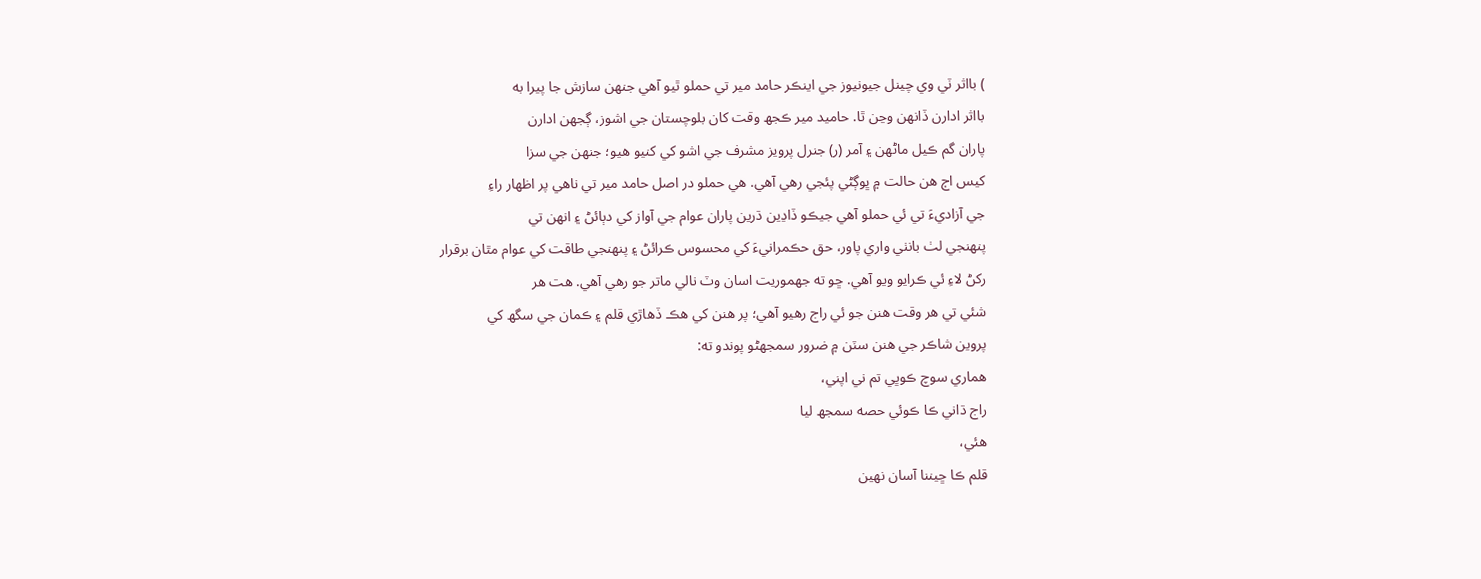) بااثر ٽي وي چينل جيونيوز جي اينڪر حامد مير تي حملو ٿيو آهي جنهن سازش جا پيرا به
بااثر ادارن ڏانهن وڃن ٿا. حاميد مير ڪجھ وقت کان بلوچستان جي اشوز، ڳجھن ادارن
پاران گم ڪيل ماڻهن ۽ آمر (ر) جنرل پرويز مشرف جي اشو کي کنيو هيو؛ جنهن جي سزا
کيس اڄ هن حالت ۾ ڀوڳڻي پئجي رهي آهي. هي حملو در اصل حامد مير تي ناهي پر اظهار راءِ
جي آزاديءَ تي ئي حملو آهي جيڪو ڏاڍين ڌرين پاران عوام جي آواز کي دٻائڻ ۽ انهن تي
پنهنجي لٺ بانٺي واري پاور، حق حڪمرانيءَ کي محسوس ڪرائڻ ۽ پنهنجي طاقت کي عوام مٿان برقرار
رکڻ لاءِ ئي ڪرايو ويو آهي. ڇو ته جھموريت اسان وٽ نالي ماتر جو رهي آهي. هت هر
شئي تي هر وقت هنن جو ئي راج رهيو آهي؛ پر هنن کي هڪ ڏهاڙي قلم ۽ ڪمان جي سگھ کي
پروين شاڪر جي هنن سٽن ۾ ضرور سمجھڻو پوندو ته:
هماري سوچ ڪوڀي تم ني اپني،
راج ڌاني ڪا ڪوئي حصه سمجھ ليا
هئي،
قلم ڪا ڇيننا آسان نهين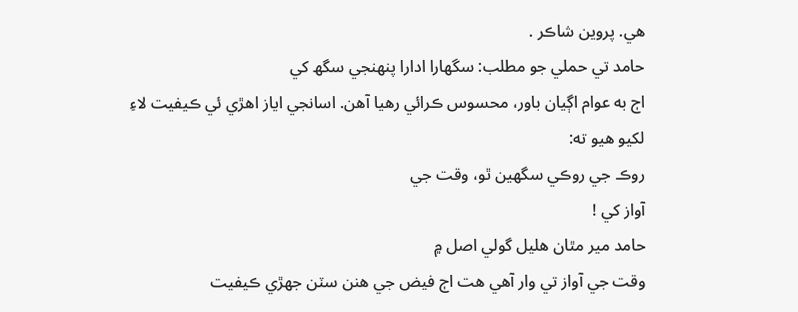هي. پروين شاڪر .
حامد تي حملي جو مطلب: سگھارا ادارا پنهنجي سگھ کي
اڄ به عوام اڳيان باور، محسوس ڪرائي رهيا آهن. اسانجي اياز اهڙي ئي ڪيفيت لاءِ
لکيو هيو ته:
روڪ جي روڪي سگھين ٿو، وقت جي
آواز کي !
حامد مير مٿان هليل گولي اصل ۾
وقت جي آواز تي وار آهي هت اڄ فيض جي هنن سٽن جهڙي ڪيفيت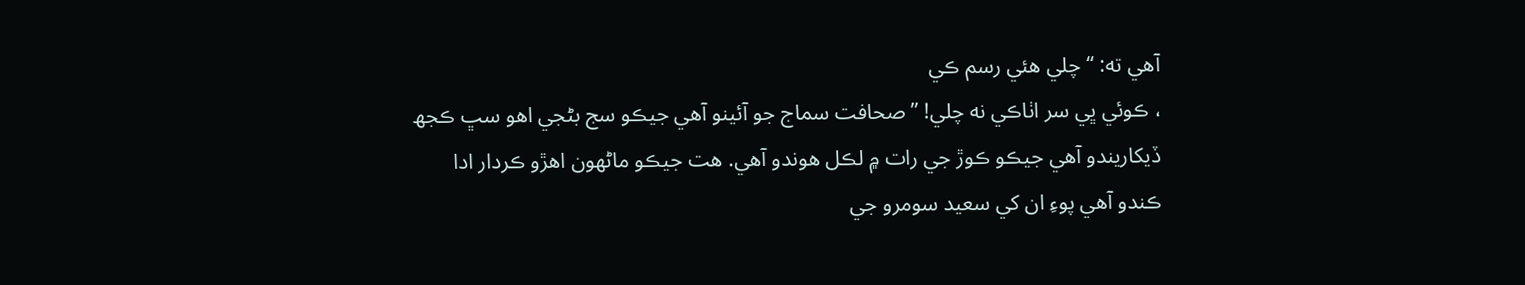آهي ته: “چلي هئي رسم ڪي
، ڪوئي ڀي سر اٺاڪي نه چلي! ” صحافت سماج جو آئينو آهي جيڪو سج بڻجي اهو سڀ ڪجھ
ڏيکاريندو آهي جيڪو ڪوڙ جي رات ۾ لڪل هوندو آهي. هت جيڪو ماڻهون اهڙو ڪردار ادا
ڪندو آهي پوءِ ان کي سعيد سومرو جي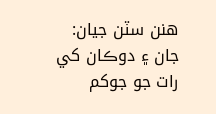هنن سٽن جيان: جان ۽ دوڪان کي رات جو جوکم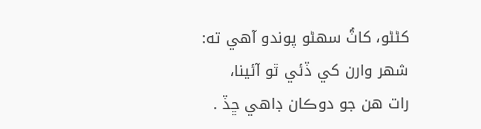کڻڻو، کاٽُ سهڻو پوندو آهي ته:
شهر وارن کي ڏئي ٿو آئينا،
رات هن جو دوڪان ڊاهي ڇڏ .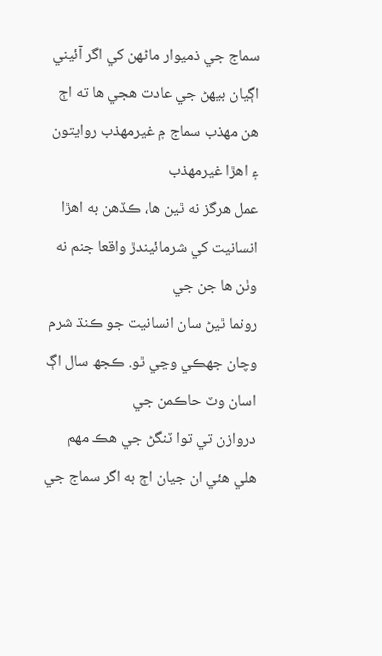سماج جي ذميوار ماڻهن کي اگر آئيني
اڳيان بيهڻ جي عادت هجي ها ته اڄ هن مهذب سماج ۾ غيرمهذب روايتون ۽ اهڙا غيرمهذب
عمل هرگز نه ٿين ها، ڪڏهن به اهڙا انسانيت کي شرمائيندڙ واقعا جنم نه وٺن ها جن جي
رونما ٿيڻ سان انسانيت جو ڪنڌ شرم وچان جھڪي وڃي ٿو. ڪجھ سال اڳ اسان وٽ حاڪمن جي
دروازن تي توا ٽنگڻ جي هڪ مهم هلي هئي ان جيان اڄ به اگر سماج جي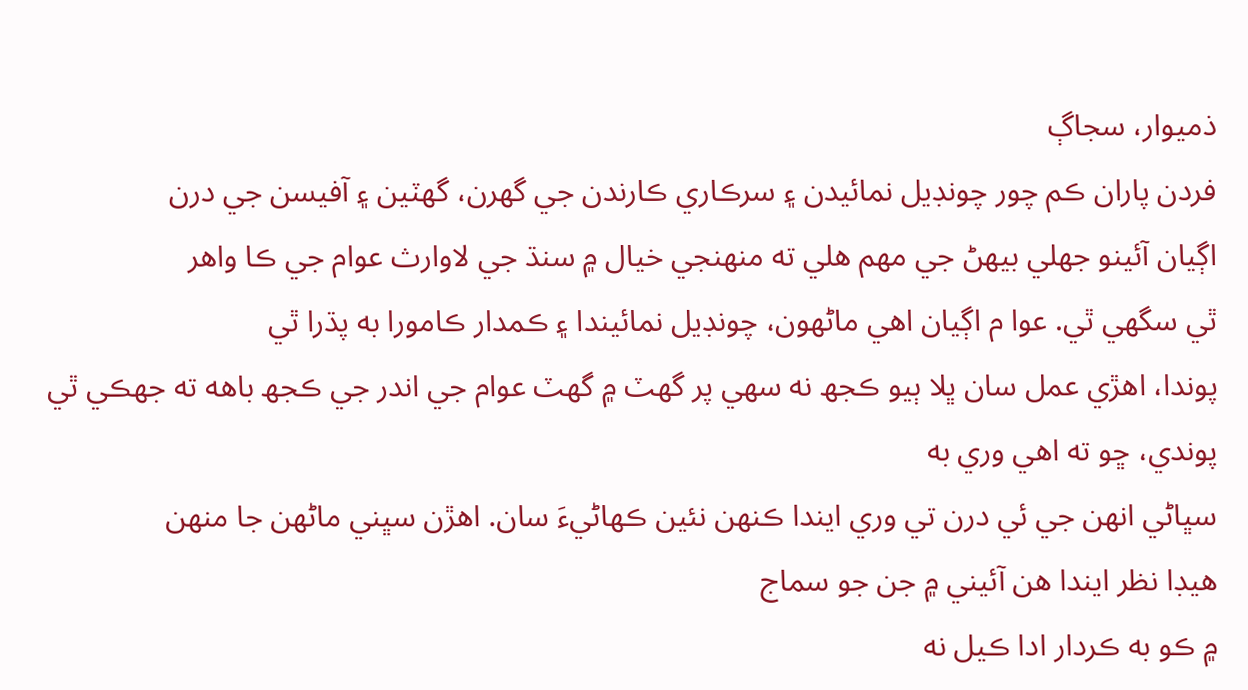ذميوار، سجاڳ
فردن پاران ڪم چور چونڊيل نمائيدن ۽ سرڪاري ڪارندن جي گھرن، گھٽين ۽ آفيسن جي درن
اڳيان آئينو جھلي بيهڻ جي مهم هلي ته منهنجي خيال ۾ سنڌ جي لاوارث عوام جي ڪا واهر
ٿي سگھي ٿي. عوا م اڳيان اهي ماڻهون، چونڊيل نمائيندا ۽ ڪمدار ڪامورا به پڌرا ٿي
پوندا، اهڙي عمل سان ڀلا ٻيو ڪجھ نه سهي پر گھٽ ۾ گھٽ عوام جي اندر جي ڪجھ باهه ته جھڪي ٿي پوندي، ڇو ته اهي وري به
سڀاڻي انهن جي ئي درن تي وري ايندا ڪنهن نئين ڪهاڻيءَ سان. اهڙن سڀني ماڻهن جا منهن
هيڊا نظر ايندا هن آئيني ۾ جن جو سماج
۾ ڪو به ڪردار ادا ڪيل نه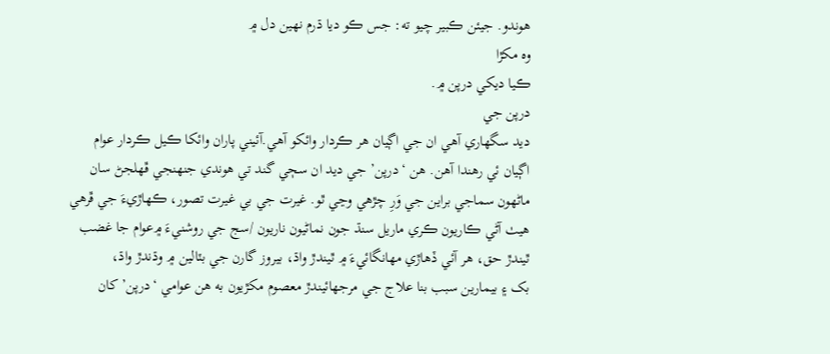هوندو. جيئن ڪبير چيو ته: جس ڪو ديا ڌرم نهين دل ۾
وه مکڙا
ڪيا ديکي درپن ۾.
درپن جي
ديد سگھاري آهي ان جي اڳيان هر ڪردار وائکو آهي.آئيني پاران وائکا ڪيل ڪردار عوام
اڳيان ئي رهندا آهن. هن ‘درپن’ جي ديد ان سڄي گند تي هوندي جنهنجي ڦهلجڻ سان
ماڻهون سماجي براين جي وَرِ چڙهي وڃي ٿو. غيرت جي بي غيرت تصور، ڪهاڙيءَ جي ڦرهي
هيٺ آڻي ڪاريون ڪري ماريل سنڌ جون نماڻيون ناريون /سج جي روشنيءَ ۾عوام جا غضب
ٿيندڙ حق، هر آئي ڏهاڙي مهانگائيءَ ۾ ٿيندڙ واڌ، بيروز گارن جي بٽالين ۾ وڌندڙ واڌ،
بک ۽ بيمارين سبب بنا علاج جي مرجھائيندڙ معصوم مکڙيون به هن عوامي ‘درپن’ کان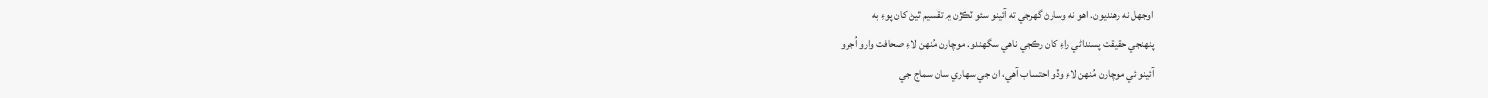اوجھل نه رهنديون. اهو نه وسارڻ گھرجي ته آئينو سئو ٽڪڙن ۾ تقسيم ٿيڻ کان پوءِ به
پنهنجي حقيقت پسنداڻي راءِ کان رڪجي ناهي سگھندو. موچارن مُنهن لاءِ صحافت وارو اُجرو
آئينو ئي موچارن مُنهن لاءِ وڏو احتساب آهي، ان جي سهاري سان سماج جي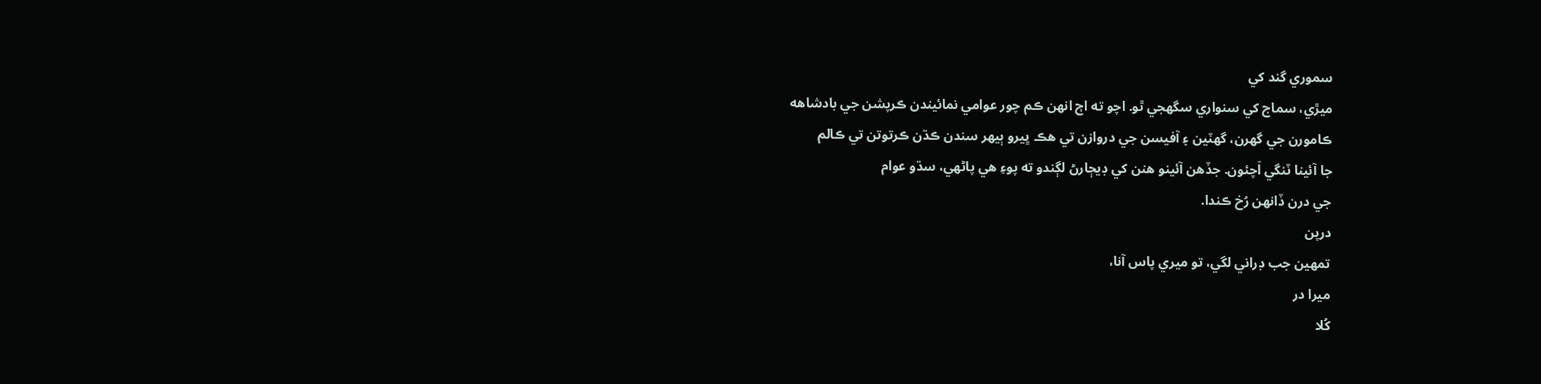سموري گند کي
ميڙي، سماج کي سنواري سگھجي ٿو. اچو ته اڄ انهن ڪم چور عوامي نمائيندن ڪرپشن جي بادشاهه
ڪامورن جي گھرن، گھٽين ۽ آفيسن جي دروازن تي هڪ ڀيرو ٻيهر سندن ڪڌن ڪرتوتن تي ڪالم
جا آئينا ٽنگي اَچئون. جڏهن آئينو هنن کي ڊيڄارڻ لڳندو ته پوءِ هي پاڻهي، سڌو عوام
جي درن ڏانهن رُخ ڪندا.
درپن
تمهين جب ڊراني لگي، تو ميري پاس آنا،
ميرا در
کُلا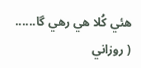هئي کُلا هي رهي گا......
( روزاني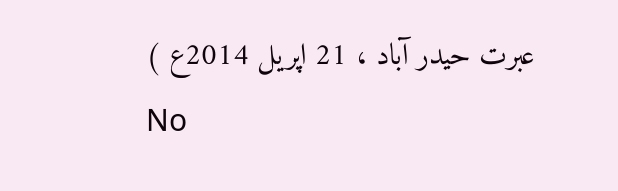عبرت حيدر آباد ، 21 اپريل 2014ع )
No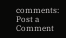comments:
Post a Comment